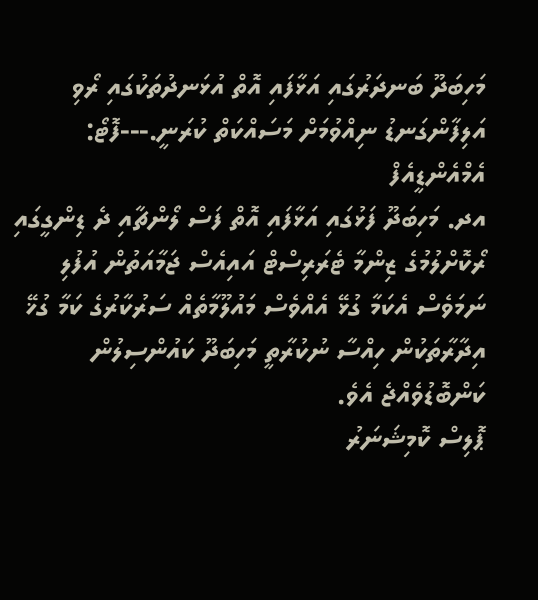މަހިބަދޫ ބަނދަރުގައި އަޅާފައި އޮތް އުޅަނދުތަކުގައި ރޯވި އަލިފާންގަނޑު ނިއްވުމަށް މަސައްކަތް ކުރަނީ.---ފޮޓޯ: އެމްއެންޑީއެފް
އދ. މަހިބަދޫ ފަޅުގައި އަޅާފައި އޮތް ފަސް ލޯންޗާއި ދެ ޑިންގީގައި ރޯކޮށްލުމުގެ ޒިންމާ ޓެރަރިސްޓް އައިއެސް ޖަމާއަތުން އުފުލި ނަމަވެސް އެކަމާ ގުޅޭ އެއްވެސް މައުލޫމާތެއް ސަރުކާރުގެ ކަމާ ގުޚޭ އިދާރާތަކުން ހިއްސާ ނުކުރާތީ މަހިބަދޫ ކައުންސިލުން ކަންބޮޑުވެއްޖެ އެވެ.
ޕޮލިސް ކޮމިޝަނަރު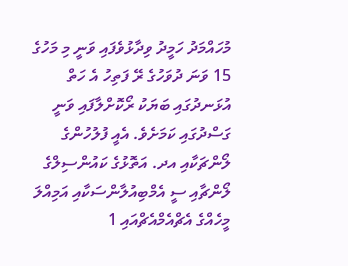މުހައްމަދު ހަމީދު ވިދާޅުވެފައި ވަނީ މި މަހުގެ 15 ވަނަ ދުވަހުގެ ރޭ ފަތިހު އެ ހަތް އުޅަނދުގައި ބަޔަކު ރޯކޮށްލާފައި ވަނީ ގަސްދުގައި ކަމަށެވެ. އެއީ ފުލުހުންގެ ލޯންޗަކާއި އދ. އަތޮޅުގެ ކައުންސިލްގެ ލޯންޗާއި ސީ އެމްބިއުލާންސަކާއި އަމިއްލަ މީހެއްގެ އެޗްއެމްއެޗްއައި 1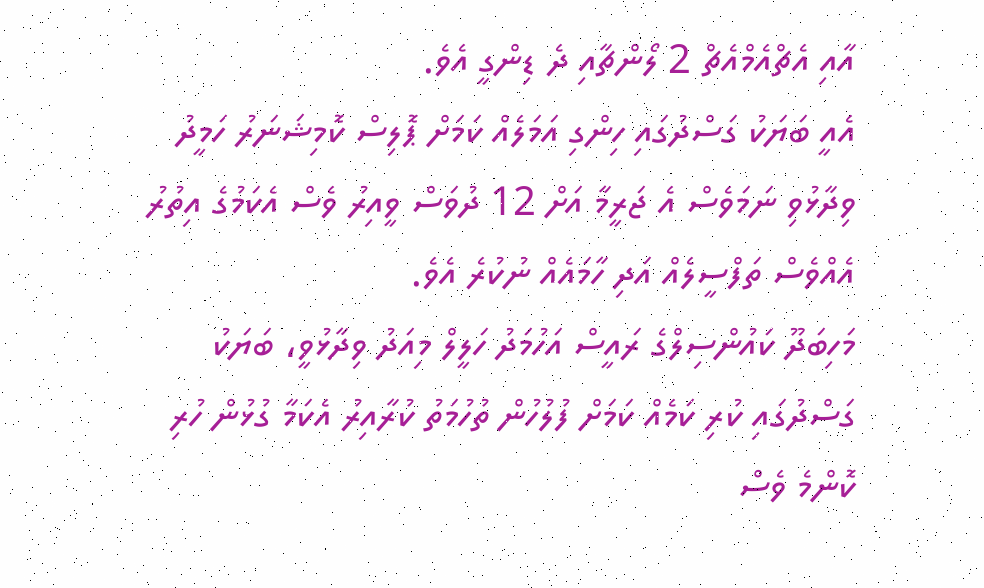އާއި އެޗްއެމްއެޗް 2 ލޯންޗާއި ދެ ޑިންގީ އެވެ.
އެއީ ބަޔަކު ގަސްދުގައި ހިންގި އަމަލެއް ކަމަށް ޕޮލިސް ކޮމިޝަނަރު ހަމީދު ވިދާޅުވި ނަމަވެސް އެ ޖަރީމާ އަށް 12 ދުވަސް ވީއިރު ވެސް އެކަމުގެ އިތުރު އެއްވެސް ތަފްސީލެއް އަދި ހާމައެއް ނުކުރެ އެވެ.
މަހިބަދޫ ކައުންސިލްގެ ރައީސް އަހުމަދު ހަލީލް މިއަދު ވިދާޅުވީ، ބަޔަކު ގަސްދުގައި ކުރި ކަމެއް ކަމަށް ފުލުހުން ތުހުމަތު ކުރާއިރު އެކަމާ ގުޅުން ހުރި ކޮންމެ ވެސް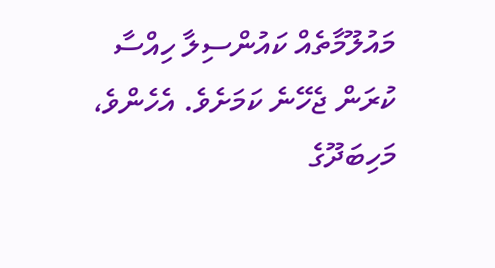މައުލޫމާތެއް ކައުންސިލާ ހިއްސާ ކުރަން ޖެހޭނެ ކަމަށެވެ. އެހެންވެ، މަހިބަދޫގެ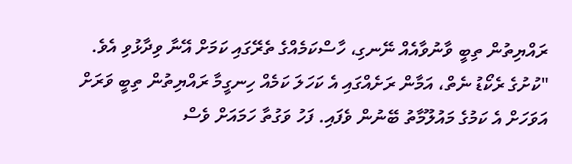ރައްޔިތުން ތިބީ ވާނުވާއެއް ނޭނގި، ހާސްކަމެއްގެ ތެރޭގައި ކަމަށް އޭނާ ވިދާޅުވި އެވެ.
"ކުށުގެ ރެކޯޑު ނެތް، އަމާން ރަށެއްގައި އެ ކަހަލަ ކަމެއް ހިނގީމާ ރައްޔިތުން ތިބީ ވަރަށް އަވަހަށް އެ ކަމުގެ މައުލޫމާތު ބޭނުން ވެފައި. ފަހު ވަގުތާ ހަމައަށް ވެސް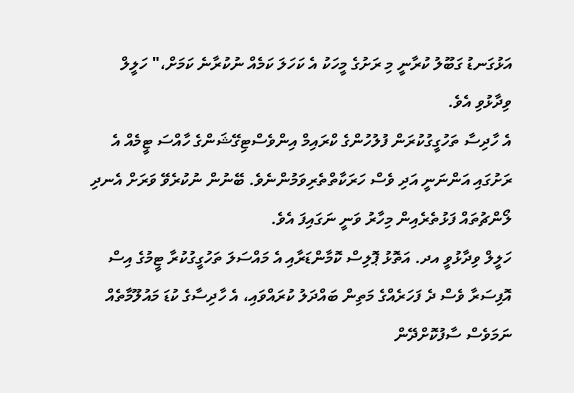އަޅުގަނޑު ގަބޫލު ކުރާނީ މި ރަށުގެ މީހަކު އެ ކަހަލަ ކަމެއް ނުކުރާނެ ކަމަށް،" ހަލީލް ވިދާޅުވި އެވެ.
އެ ހާދިސާ ތަހުގީގުކުރަން ފުލުހުންގެ ކްރައިމް އިންވެސްޓިގޭޝަންގެ ހާއްސަ ޓީމެއް އެ ރަށުގައި އަންނަނީ އަދި ވެސް ހަރަކާތްތެރިވަމުންނެވެ. ބޭނުން ނުކުރެވޭ ވަރަށް އެނދި ލޯންޗުތައް ފަޅުތެރެއިން މިހާރު ވަނީ ނަގައިފަ އެވެ.
ހަލީލް ވިދާޅުވީ އދ. އަތޮޅު ޕޮލިސް ކޮމާންޑަރާއި އެ މައްސަލަ ތަހުގީގުކުރާ ޓީމުގެ އިސް އޮފިސަރާ ވެސް ދެ ފަހަރެއްގެ މަތިން ބައްދަލު ކުރައްވައި، އެ ހާދިސާގެ ކުޑަ މައުލޫމާތެއް ނަމަވެސް ސާފުކޮށްދޭން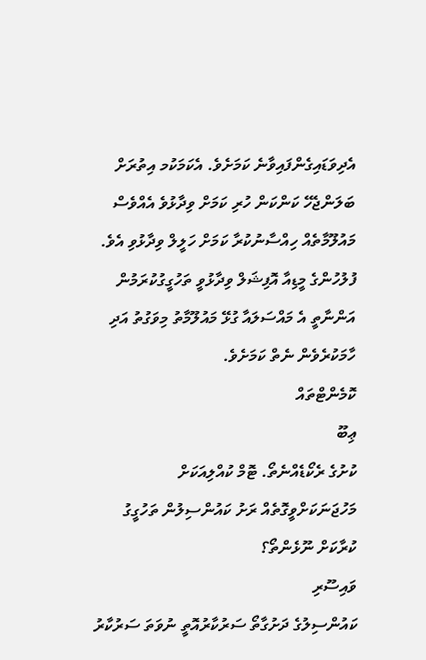އެދިވަޑައިގެންފައިވާނެ ކަމަށެވެ. އެކަމަކުމ އިތުރަށް ބަލަންޖެހޭ ކަންކަން ހުރި ކަމަށް ވިދާޅުވެ އެއްވެސް މައުލޫމާތެއް ހިއްސާނުކުރާ ކަމަށް ހަލީލް ވިދާޅުވި އެވެ.
ފުލުހުންގެ މީޑިއާ އޮފިޝަލް ވިދާޅުވީ ތަހުގީގުކުރަމުން އަންނާތީ އެ މައްސަލައާ ގުޅޭ މައުލޫމާތު މިވަގުތު އަދި ހާމަކުރެވެން ނެތް ކަމަށެވެ.
ކޮމެންޓްތައް
ޢިބޫ
ކުށުގެ ރެކޯޑެއްނެތޯ. ޓޮމް ކުއްލިއަކަށް މަހުޖަނަކަށްވީގޮތެއް ރަށު ކައުންސިލުން ތަހުގީގު ކުރާކަށް ނޫޅެންތޯ؟
ވައިސޫރި
ކައުންސިލުގެ ދަށުގާތޯ ސަރުކާރުއޮތީ ނުވަތަ ސަރުކާރު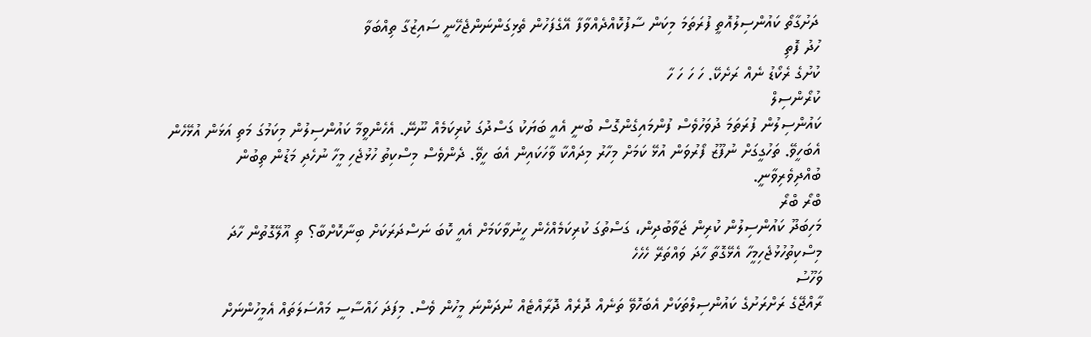ދަށުގާތޯ ކައުންސިލުއޮތީ ފުރަތަމަ މިކަން ސާފުކޮއްދެއްވާފާ އޭގެފަހުން ތެޅިގަންނަންޖެހޭނީ ސައިޒުގާ ތިއްބަވާ
ހުދު ފޮތި
ކުށުގެ ރެކޯޑު ނެއް ރަށެކޭ. ހަ ހަ ހަ ހާ
ކުރޯންސިލް
ކައުންސިލުން ފުރަތަމަ ދުވަހުވެސް ފުންމައިގެންގޮސް ބުނީ އެއީ ބަޔަކު ގަސްދުގަ ކުރިކަމެއް ނޫނޭ. އެހެންވީމާ ކައުންސިލުން މިކަމުގަ މަތި އަޅަން އުޅޭހެން އެބަހީވޭ. ތަހުގީގަށް ނުފޫޒު ފޯރުވަން އުޅޭ ކަމަށް މިހާރު މިދައްކާ ވާހަކައިން އެބަ ހީވޭ. ދެންވެސް މިސްކިތު ހުޅުޖެހި މީހާ ނުހެދި މަޑުން ތިބުން ބުއްދިވެރިވާނީ.
ބްރޯ ބްރޯ
މަހިބަދޫ ކައުންސިލުން ކުރިން ޖަވާބުދިން، ގަސްތުގަ ކުރިކަމެއްހެން ހީނުވާކަމަށް އެއީ ކޮބަ ނަސްދަރަކަށް ބިނާކޮށްބާ؟ ތި އޫލޭގޮތުން ހާދަ މިސްކިތުހުޅުޖެހިމީހާ އެޅޭގޮތާ ހާދަ ވައްތަރޭ ހެހެހެ
ވަހޫސު
ރާއްޖޭގެ ރަށްރަށުގެ ކައުންސިލްތަކަށް އެބަހޮވޭ ތަނެއް ދޮރެއް ދޮރާއްޓެއް ނުދަންނަ މީހުން ވެސް. މިފަދަ ހައްސާސީ މައްސަލަތައް އެމީހުންނަށް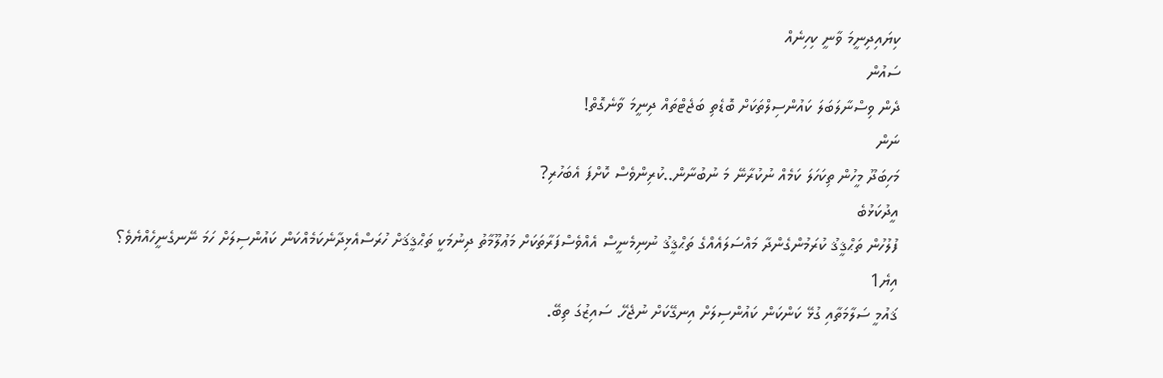ކިޔައިދިނީމަ ވާނީ ކިހިނެއް
ސައުން
ދެން ވިސްނާލަބަލަ ކައުންސިލްތަކަށް ބޮޑެތި ބަޖެޓްތައް ދިނީމަ ވާނެގޮތް!
ނަން
މަހިބަދޫ މީހުން ތިކަހަލަ ކަމެއް ނުކުރާނޭ މަ ނުބުނާން..ކުރިންވެސް ކޮށްފަ އެބަހުރި?
އީދުކަޅުބެ
ފުލުހުން ތަޙްޤީޤު ކުރަމުންގެންދާ މައްސަލައެއްގެ ތަޙްޤީޤު ނުނިމެނީސް އެއްވެސްފަރާތަކަށް މަޢުލޫމާތު ދިނުމަކީ ތަޙްޤީޤަށް ހުރަސްއެޅިދާނެކަމެއްކަން ކައުންސިލަށް ހަމަ ނޭނގެނީހެއްޔެވެ؟
އިޔެ1
ޤައުމީ ސަލާމަތާއި ގުޅޭ ކަންކަން ކައުންސިލަށް އިނގޭކަށް ނުޖެހޭ. ސައިޒުގަ ތިބޭ.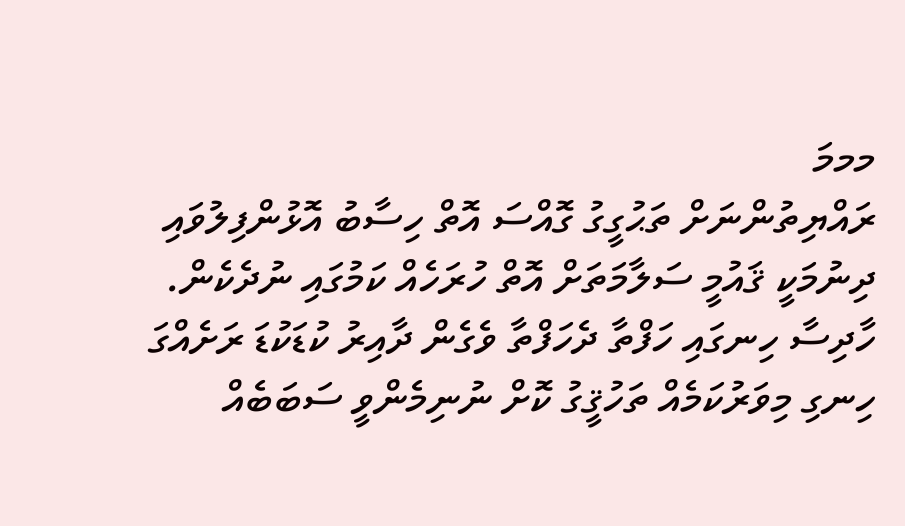މމމަ
ރައްޔިތުންނަށް ތަޙުގީގު ގޮއްސަ އޮތް ހިސާބު އޮޅުންފިލުވައި ދިނުމަކީ ޤައުމީ ސަލާމަތަށް އޮތް ހުރަހެއް ކަމުގައި ނުދެކެން. ހާދިސާ ހިނގައި ހަފްތާ ދެހަފްތާ ވެގެން ދާއިރު ކުޑަކުޑަ ރަށެއްގަ ހިނގި މިވަރުކަމެއް ތަހުޤީގު ކޮށް ނުނިމެންވީ ސަބަބެއް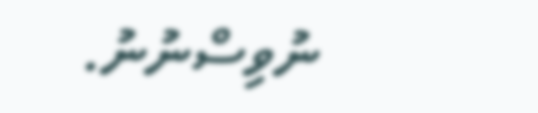ނުވިސްނުނު.